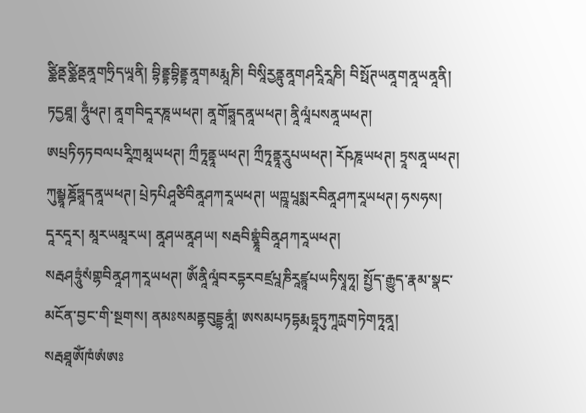ཙྪིནྡཙྪིནྡནཱགཧྲིདཡཱནི། བྷིནྡྷབྷིནྡྷནཱགམརྨཱཎི། བིསཱིརྱནྟུནཱགཤརཱིརཱཎི། བིསྥོཊཡནཱགནཱཡནཱནི། ཏདྱཐཱ། ཧཱུྃཕཊ། ནཱགབིདཱརཎཱཡཕཊ། ནཱགོཏྶཱདནཱཡཕཊ། ནཱིལཱཾཔསནཱཡཕཊ། ཨཔྲཏིཧཏབལཔརཱིཀྲམཱཡཕཊ། ཀྲྀཏཱནྟཱཡཕཊ། ཀྲྀཏཱནྟཱརཱུཔཡཕཊ། རོཥཎཱཡཕཊ། ཏྲཱསནཱཡཕཊ། ཀུམྦྷཱཎྜོཏྶཱདནཱཡཕཊ། པྲེཏཔིཤཱཙིབིནཱཤཀརཱཡཕཊ། ཡཀྵཱཔཱསྨརབིནཱཤཀརཱཡཕཊ། ཧསཧས། དཱརདཱར། མཱརཡམཱརཡ། ནཱཤཡནཱཤཡ། སརྦབིགྷྣཱཾབིནཱཤཀརཱཡཕཊ། སརྦཤཏྲཱུཾསཾགྷབིནཱཤཀརཱཡཕཊ། ཨོཾནཱིལཱཾབརདྷརབཛྲཔཱཎིརཱཛྙཱཔཡཏིསྭཱཧཱ། སྤྱོད་རྒྱུད་རྣམ་སྣང་མངོན་བྱང་གི་སྔགས། ནམཿསམནྟབུདྡྷནཱཾ། ཨསམཔཏདྷརྨདྷཱཏུཀཱརྻགཏེགཏཱནཱ། སརྦཐཱཨོཾཁཾཨཾཨཿ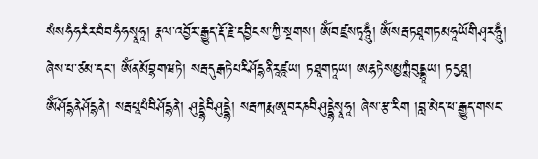སཾསཧཾཧརཾརབཾབཧཾཧསྭཱཧཱ། རྣལ་འབྱོར་རྒྱུད་རྡོ་རྗེ་དབྱིངས་ཀྱི་སྔགས། ཨོཾབཛྲསཏྭཧཱུྃ། ཨོཾསརྦཏཐཱགཏམཧཱཡོགིཤྭརཧཱུྃ། ཞེས་པ་ཙམ་དང་། ཨོཾནམོབྷགཝཏེ། སརྦདུརྒཏེཔརིཤོདྷནིརཱཛཱཡ། ཏཐཱགཏཱཡ། ཨརྷཏེསམྱཀྶཾབུདྡྷཱཡ། ཏདྱཐཱ། ཨོཾཤོདྷནེཤོདྷནེ། སརྦཔཱཔཾབིཤོདྷནེ། ཤུདྡྷེབིཤུདྡྷེ། སརྦཀརྨཨཱབརཎབིཤུདྡྷེསྭཱཧཱ། ཞེས་རྩ་རིག །བླ་མེད་ཕ་རྒྱུད་གསང་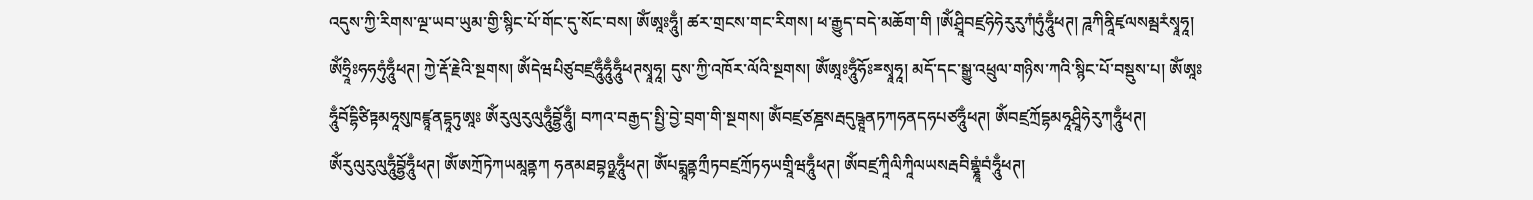འདུས་ཀྱི་རིགས་ལྔ་ཡབ་ཡུམ་གྱི་སྙིང་པོ་གོང་དུ་སོང་བས། ཨོཾཨཱཿཧཱུྃ། ཚར་གྲངས་གང་རིགས། ཕ་རྒྱུད་བདེ་མཆོག་གི །ཨོཾཤྲཱིབཛྲཧེཧེརུརུཀཾཧུཾཧཱུྃཕཊ། ཌཱཀིནཱིཛྭལསམྦརཾསྭཱཧཱ། ཨོཾཧྲཱིཿཧཧཧུཾཧཱུྃཕཊ། ཀྱེ་རྡོ་རྗེའི་སྔགས། ཨོཾདེཝཔིཙུབཛྲཧཱུྃཧཱུྃཧཱུྃཕཊསྭཱཧཱ། དུས་ཀྱི་འཁོར་ལོའི་སྔགས། ཨོཾཨཱཿཧཱུྃཧོཿྈསྭཱཧཱ། མདོ་དང་སྒྱུ་འཕྲུལ་གཉིས་ཀའི་སྙིང་པོ་བསྡུས་པ། ཨོཾཨཱཿཧཱུྃབོདྷིཙིཏྟམཧཱསུཁཛྙཱནདྷཱཏུཨཱཿ ཨོཾརུལུརུལུཧཱུྃབྷྱོཧཱུྃ། བཀའ་བརྒྱད་སྤྱི་བྱེ་བྲག་གི་སྔགས། ཨོཾབཛྲཙཎྜསརྦདུཥྚཱནཏཀཧནདཧཔཙཧཱུྃཕཊ། ཨོཾབཛྲཀྲོདྷམཧཱཤྲཱིཧེརུཀཧཱུྃཕཊ། ཨོཾརུལུརུལུཧཱུྃབྷྱོཧཱུྃཕཊ། ཨོཾཨཀྲོཏེཀཡམཱནྟཀ ཧནམཐབྷཉྫཧཱུྃཕཊ། ཨོཾཔདྨཱནྟཀྲྀཏབཛྲཀྲོཏཧཡགྲཱིཝཧཱུྃཕཊ། ཨོཾབཛྲཀཱིལིཀཱིལཡསརྦབིགྷྣཱཾབཾཧཱུྃཕཊ།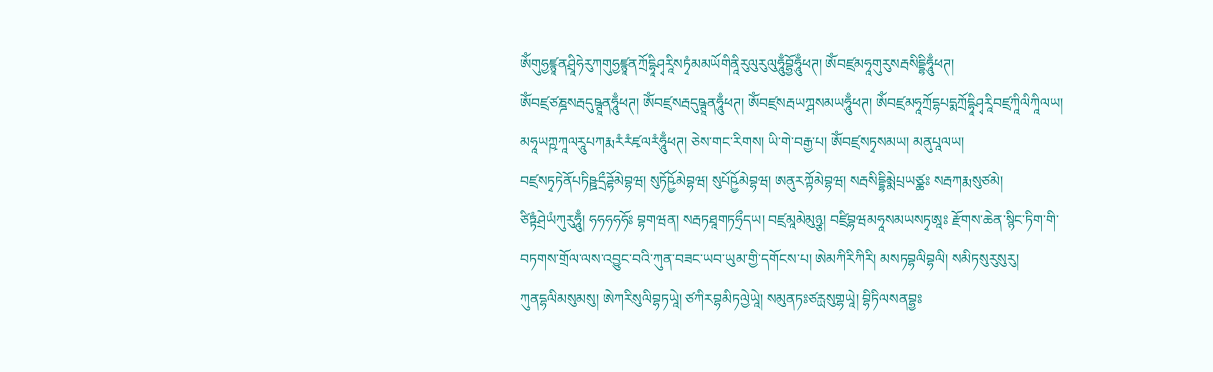ཨོཾགུཧྱཛྙཱནཤྲཱིཧེརུཀགུཧྱཛྙཱནཀྲོདྷཱིཤྭརཱིསཏྭཾམམཡོགིནཱིརུལུརུལུཧཱུྃབྷྱོཧཱུྃཕཊ། ཨོཾབཛྲམཧཱགུརུསརྦསིདྡྷིཧཱུྃཕཊ། ཨོཾབཛྲཙཎྜསརྦདུཥྚཱནཧཱུྃཕཊ། ཨོཾབཛྲསརྦདུཥྚཱནཧཱུྃཕཊ། ཨོཾབཛྲསརྦཡཀྴསམཡཧཱུྃཕཊ། ཨོཾབཛྲམཧཱཀྲོདྷཔདྨཀྲོདྷཱིཤྭརཱིབཛྲཀཱིལིཀཱིལཡ། མཧཱཡཀྵཀཱལརཱུཔཀརྨརཾརཾཛྭལརཾཧཱུྃཕཊ། ཅེས་གང་རིགས། ཡི་གེ་བརྒྱ་པ། ཨོཾབཛྲསཏྭསམཡ། མནུཔཱལཡ། བཛྲསཏྭཏེནོཔཏིཥྛདྲྀཌྷོམེབྷཝ། སུཏོཥྱོམེབྷཝ། སུཔོཥྱོམེབྷཝ། ཨནུརཀྟོམེབྷཝ། སརྦསིདྡྷིམྨེཔྲཡཙྪཿ སརྦཀརྨསུཙམེ། ཙིཏྟཾཤྲེཡཾཀུརུཧཱུྃ། ཧཧཧཧཧོཿ བྷགཝན། སརྦཏཐཱགཏཧྲྀདཡ། བཛྲམཱམེམུཉྩ། བཛྲིབྷཝམཧཱསམཡསཏྭཨཱཿ རྫོགས་ཆེན་སྙིང་ཏིག་གི་བཏགས་གྲོལ་ལས་འབྱུང་བའི་ཀུན་བཟང་ཡབ་ཡུམ་གྱི་དགོངས་པ། ཨེམཀིརིཀིརི། མསཏབྷལིབྷལི། སམིཏསུརུསུརུ། ཀུནདྷལིམསུམསུ། ཨེཀརིསུལིབྷཏཡཱེ། ཙཀིརབྷམིཏལྱེཡཱེ། སམུནཏཿཙརྻསུགྷཡཱེ། བྷིཏིལསནབྷྱཿ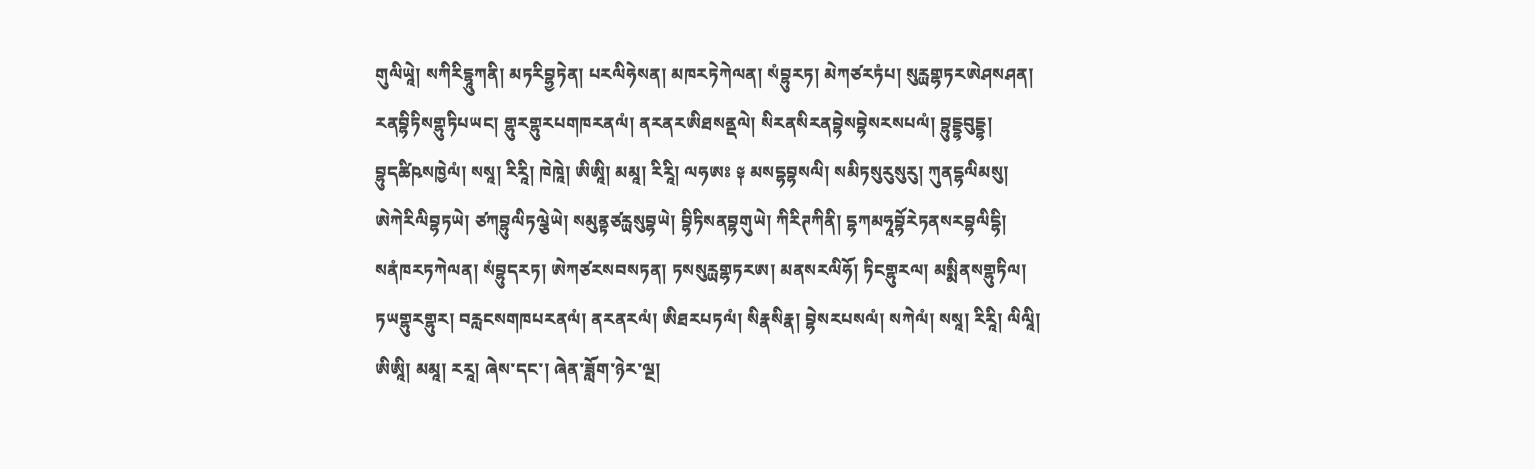གུལིཡཱེ། སཀིརིདྷཱུཀནི། མཏརིབྷྱཏེན། པརལིཧེསན། མཁརཏེཀེལན། སཾབྷུརཏ། མེཀཙརཏཾཔ། སུརྻགྷཏརཨེཤསཤན། རནབྷིཏིསགྷུཏིཔཡང། གྷུརགྷུརཔགཁརནལཾ། ནརནརཨིཐསནྡལེ། སིརནསིརནབྷེསབྷེསརསཔལཾ། བྷུདྡྷབུདྡྷ། བྷུདཚིཥསཁྱེལཾ། སསཱ། རིརཱི། ཁེཁཱེ། ཨིཨཱི། མམཱ། རིརཱི། ལཧཨཿ ༈ མསདྷབྷསལི། སམིཏསུརུསུརུ། ཀུནདྷལིམསུ། ཨེཀེརིལིབྷཏཡེ། ཙཀབྷུལིཏལྕེཡེ། སམུནྟཙརྻསུབྷཡེ། བྷིཏིསནབྷགུཡེ། ཀིརིཊཀིནི། དྷཀམཧཱབྷོརེཏནསརབྷལིདྷི། སནཾཁརཏཀེལན། སཾབྷུདརཏ། ཨེཀཙརསབསཏན། ཏསསུརྻགྷཏརཨ། མནསརལིཧོ། ཏིངགྷུརལ། མསྨིནསགྷུཏིལ། ཏཡགྷུརགྷུར། བརླངསགཁཔརནལཾ། ནརནརལཾ། ཨིཐརཔཏལཾ། སིརྣསིརྣ། བྷེསརཔསལཾ། སཀེལཾ། སསཱ། རིརཱི། ལིལཱི། ཨིཨཱི། མམཱ། རརཱ། ཞེས་དང་། ཞེན་ཟློག་ཉེར་ལྔ།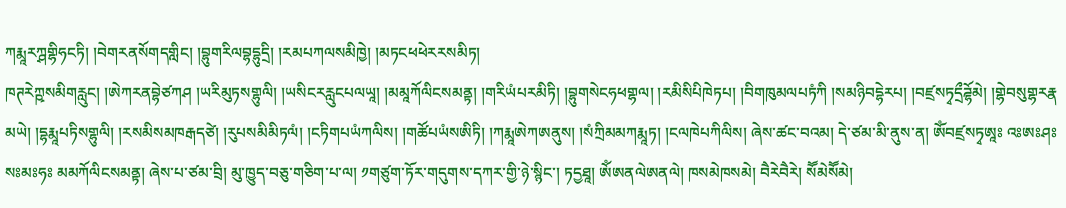ཀརྨཱརཀྴགྷིཧངཏི། །བེགརནསོགདགླིང། །བྷུགརིལབྷདྷུདྲི། །རམཔཀལསམིཁྱེ། །མཏངཕཕེརརསམིཏ། ཁཊརེཀྵསམིགརླུང། །ཨེཀརནབྷེཙཀཤ །ཡརིམུཏསགྷུལི། །ཡསིངརརླུངཔལཡཱ། །མམཱཀོལིངསམནྟ། །གརིཡཾཔརམིཏི། །བྷུགསེངཧཕགྷལ། །རམིསིཔིཁེཏཔ། །བིགཁུམལཔཏཾཀི །སམཉིབདྷེརཔ། །བཛྲསཏྭདྲྀཌྷོམེ། །གྷེབསུགྷརརྣམཡེ། །དྷརྨཱཔཏིསགྷུལི། །རསམིསམཁརྒདཙེ། །རུཔསམིམིཏལཾ། །ངཏིགཔཡཾཀལིས། །གཚོཔཡཾསཨིཏི། །ཀརྨཱཨེཀཨནུས། །སཾཀྲིམམཀརྨཱཏ། །ངལཁེཔཀིལིས། ཞེས་ཚང་བའམ། དེ་ཙམ་མི་ནུས་ན། ཨོཾབཛྲསཏྭཨཱཿ འཿཨཿཤཿསཿམཿཧཿ མམཀོལིངསམནྟ། ཞེས་པ་ཙམ་བྲི། མུ་ཁྱུད་བཅུ་གཅིག་པ་ལ། ༡གཙུག་ཏོར་གདུགས་དཀར་གྱི་ཉེ་སྙིང་། ཏདྱཐཱ། ཨོཾཨནལེཨནལེ། ཁསམེཁསམེ། བཻརེབཻརེ། སཽམེསཽམེ།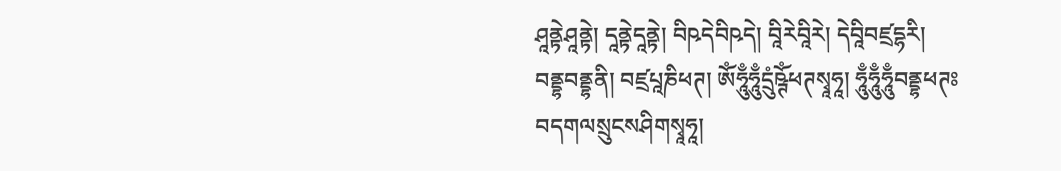ཤཱནྟེཤཱནྟེ། དཱནྟེདཱནྟེ། བིཥདེབིཥདེ། བཱིརེབཱིརེ། དེབཱིབཛྲདྷརི། བནྡྷབནྡྷནི། བཛྲཔཱཎིཕཊ། ཨོཾཧཱུྃཧཱུྃདྲུཾཥྚོཾཕཊསྭཱཧཱ། ཧཱུྃཧཱུྃཧཱུྃབནྡྷཕཊཿ བདགལསྲུངསཤིགསྭཱཧཱ།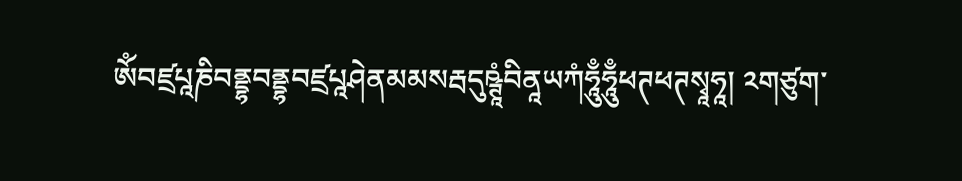ཨོཾབཛྲཔཱཎིབནྡྷབནྡྷབཛྲཔཱཤེནམམསརྦདུཥྚཱཾབིནཱཡཀཾཧཱུྃཧཱུྃཕཊཕཊསྭཱཧཱ། ༢གཙུག་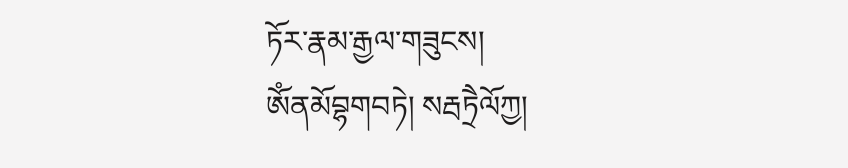ཏོར་རྣམ་རྒྱལ་གཟུངས། ཨོཾནམོབྷགབཏེ། སརྦཏྲཻལོཀྱ།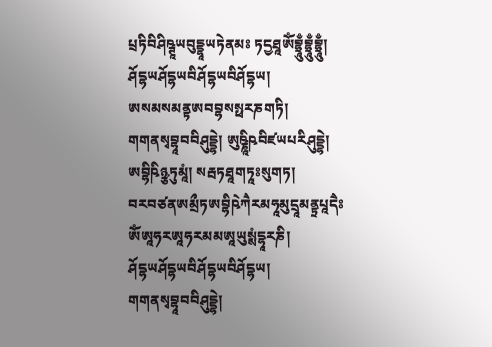པྲཏིབིཤིཥྚཱཡབུདྡྷཱཡཏེནམཿ ཏདྱཐཱཨོཾབྷྲཱུྃབྷྲཱུྃབྷྲཱུྃ། ཤོདྷཡཤོདྷཡབིཤོདྷཡབིཤོདྷཡ། ཨསམསམནྟཨབབྷསསྥརཎགཏི། གགནསྭབྷཱབབིཤུདྡྷེ། ཨུཥྞཱིཥབིཛཡཔརིཤུདྡྷེ། ཨབྷིཥིཉྩཏུམཱཾ། སརྦཏཐཱགཏཱཿསུགཏ། བརབཙནཨམྲྀཏཨབྷིཥེཀཻརམཧཱམུདྲཱམནྟྲཔཱདཻཿ ཨོཾཨཱཧརཨཱཧརམམཨཱཡུསྶཾདྷཱརཎི། ཤོདྷཡཤོདྷཡབིཤོདྷཡབིཤོདྷཡ། གགནསྭབྷཱབབིཤུདྡྷེ།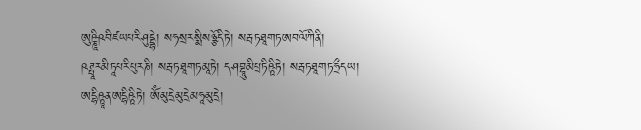ཨུཥྞཱིཥབིཛཡཔརིཤུདྡྷེ། སཧསྲརསྨིསཉྩོདིཏེ། སརྦཏཐཱགཏཨབལོཀིནི། ཥཊྤཱརམིཏཱཔརིཔུརཎི། སརྦཏཐཱགཏམཱཏེ། དཤབྷཱུམིཔྲཏིཥྛིཏེ། སརྦཏཐཱགཏཧྲྀདཡ། ཨདྷིཥྛཱནཨདྷིཥྛིཏེ། ཨོཾམུདྲེམུདྲེམཧཱམུདྲེ།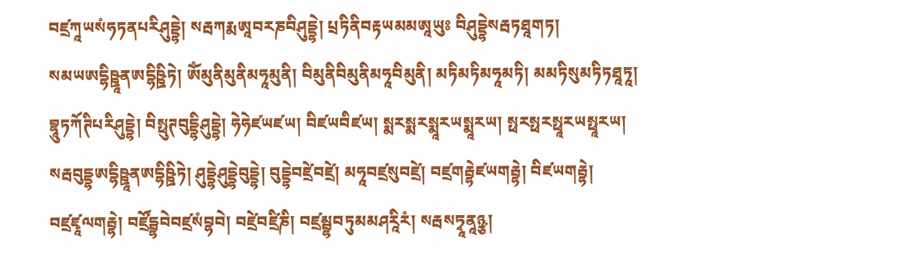བཛྲཀཱཡསཾཧཏནཔརིཤུདྡྷེ། སརྦཀརྨཨཱབརཎབིཤུདྡྷེ། པྲཏིནིབརྟཡམམཨཱཡུཿ བིཤུདྡྷེསརྦཏཐཱགཏ། སམཡཨདྷིཥྛཱནཨདྷིཥྛིཏེ། ཨོཾམུནིམུནིམཧཱམུནི། བིམུནིབིམུནིམཧཱབིམུནི། མཏིམཏིམཧཱམཏི། མམཏིསུམཏིཏཐཱཏཱ། བྷཱུཏཀོཊིཔརིཤུདྡྷེ། བིསྥུཊབུདྡྷིཤུདྡྷེ། ཧེཧེཛཡཛཡ། བིཛཡབིཛཡ། སྨརསྨརསྨཱརཡསྨཱརཡ། སྥརསྥརསྥཱརཡསྥཱརཡ། སརྦབུདྡྷཨདྷིཥྛཱནཨདྷིཥྛིཏེ། ཤུདྡྷེཤུདྡྷེབུདྡྷེ། བུདྡྷེབཛྲེབཛྲེ། མཧཱབཛྲསུབཛྲེ། བཛྲགརྦྷེཛཡགརྦྷེ། བིཛཡགརྦྷེ། བཛྲཛྭཱལགརྦྷེ། བཛྲོདྦྷབེབཛྲསཾབྷབེ། བཛྲེབཛྲིཎི། བཛྲམྦྷབཏུམམཤརཱིརཾ། སརྦསཏྭཱནཱཉྩ།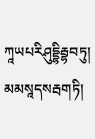ཀཱཡཔརིཤུདྡྷིརྦྷབཏུ། མམསཱདསརྦགཏི།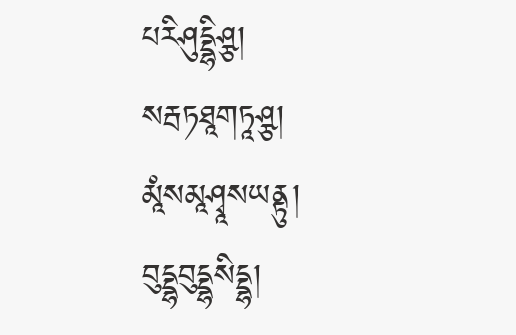པརིཤུདྡྷིཤྩ། སརྦཏཐཱགཏཱཤྩ། མཱཾསམཱཤྭཱསཡནྟུ། བུདྡྷབུདྡྷསིདྡྷ།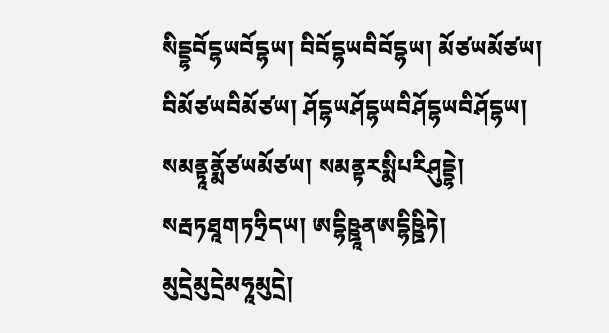སིདྡྷབོདྷཡབོདྷཡ། བིབོདྷཡབིབོདྷཡ། མོཙཡམོཙཡ། བིམོཙཡབིམོཙཡ། ཤོདྷཡཤོདྷཡབིཤོདྷཡབིཤོདྷཡ། སམནྟཱནྨོཙཡམོཙཡ། སམནྟརསྨིཔརིཤུདྡྷེ། སརྦཏཐཱགཏཧྲིདཡ། ཨདྷིཥྛཱནཨདྷིཥྛིཏེ། མུདྲེམུདྲེམཧཱམུདྲེ།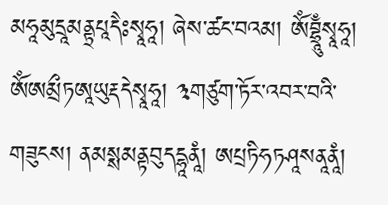མཧཱམུདྲཱམནྟྲཔཱདཻཿསྭཱཧཱ། ཞེས་ཚང་བའམ། ཨོཾབྷྲཱུྃསྭཱཧཱ། ཨོཾཨམྲྀཏཨཱཡུརྡདེསྭཱཧཱ། ༣གཙུག་ཏོར་འབར་བའི་གཟུངས། ནམསྶམནྟབུདདྷཱནཱཾ། ཨཔྲཏིཧཏཤཱསནཱནཱཾ།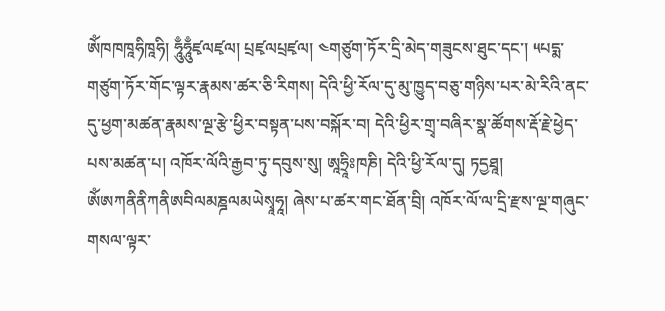ཨོཾཁཁཁཱཧིཁཱཧི། ཧཱུྃཧཱུྃཛྭལཛྭལ། པྲཛྭལཔྲཛྭལ། ༤གཙུག་ཏོར་དྲི་མེད་གཟུངས་ཐུང་དང་། ༥པདྨ་གཙུག་ཏོར་གོང་ལྟར་རྣམས་ཚར་ཅི་རིགས། དེའི་ཕྱི་རོལ་དུ་མུ་ཁྱུད་བཅུ་གཉིས་པར་མེ་རིའི་ནང་དུ་ཕྱག་མཚན་རྣམས་ལྔ་རྩེ་ཕྱིར་བསྟན་པས་བསྐོར་བ། དེའི་ཕྱིར་གྲྭ་བཞིར་སྣ་ཚོགས་རྡོ་རྗེ་ཕྱེད་པས་མཚན་པ། འཁོར་ལོའི་རྒྱབ་ཏུ་དབུས་སུ། ཨཱཧྲཱིཿཁཎི། དེའི་ཕྱི་རོལ་དུ། ཏདྱཐཱ། ཨོཾཨཀནིནིཀནིཨབིལམཎྜལམཡེསྭཱཧཱ། ཞེས་པ་ཚར་གང་ཐོན་བྲི། འཁོར་ལོ་ལ་དྲི་རྫས་ལྔ་གཞུང་གསལ་ལྟར་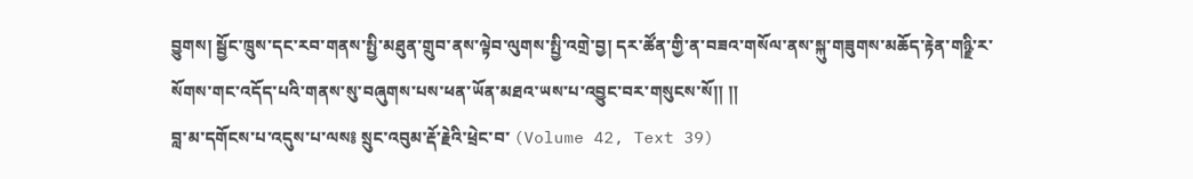བྱུགས། སྦྱོང་ཁྲུས་དང་རབ་གནས་སྤྱི་མཐུན་གྲུབ་ནས་ལྟེབ་ལུགས་སྤྱི་འགྲེ་བྱ། དར་ཚོན་གྱི་ན་བཟའ་གསོལ་ནས་སྐུ་གཟུགས་མཆོད་རྟེན་གཉྫི་ར་སོགས་གང་འདོད་པའི་གནས་སུ་བཞུགས་པས་ཕན་ཡོན་མཐའ་ཡས་པ་འབྱུང་བར་གསུངས་སོ།། །།
བླ་མ་དགོངས་པ་འདུས་པ་ལས༔ སྲུང་འབུམ་རྡོ་རྗེའི་ཕྲེང་བ་ (Volume 42, Text 39)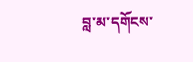བླ་མ་དགོངས་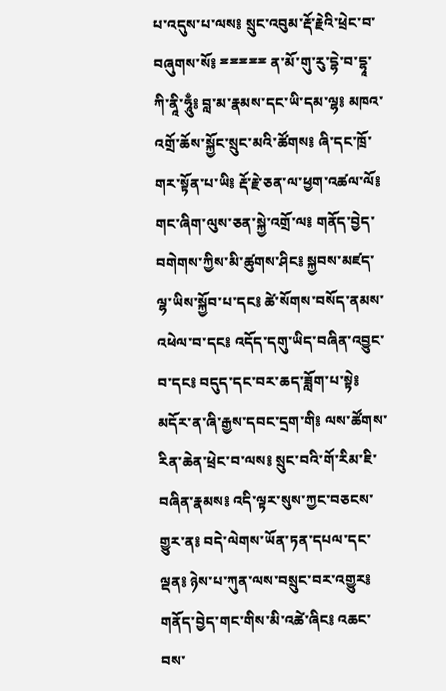པ་འདུས་པ་ལས༔ སྲུང་འབུམ་རྡོ་རྗེའི་ཕྲེང་བ་བཞུགས་སོ༔ ྈྈྈྈྈ ན་མོ་གུ་རུ་དྷེ་བ་དྷཱ་ཀི་ནཱི་ཧཱུྃ༔ བླ་མ་རྣམས་དང་ཡི་དམ་ལྷ༔ མཁའ་འགྲོ་ཆོས་སྐྱོང་སྲུང་མའི་ཚོགས༔ ཞི་དང་ཁྲོ་གར་སྟོན་པ་ཡི༔ རྡོ་རྗེ་ཅན་ལ་ཕྱག་འཚལ་ལོ༔ གང་ཞིག་ལུས་ཅན་སྐྱེ་འགྲོ་ལ༔ གནོད་བྱེད་བགེགས་ཀྱིས་མི་ཚུགས་ཤིང༔ སྐྱབས་མཛད་ལྷ་ཡིས་སྐྱོབ་པ་དང༔ ཚེ་སོགས་བསོད་ནམས་འཕེལ་བ་དང༔ འདོད་དགུ་ཡིད་བཞིན་འབྱུང་བ་དང༔ བདུད་དང་བར་ཆད་ཟློག་པ་སྟེ༔ མདོར་ན་ཞི་རྒྱས་དབང་དྲག་གི༔ ལས་ཚོགས་རིན་ཆེན་ཕྲེང་བ་ལས༔ སྲུང་བའི་གོ་རིམ་ཇི་བཞིན་རྣམས༔ འདི་ལྟར་སུས་ཀྱང་བཅངས་གྱུར་ན༔ བདེ་ལེགས་ཡོན་ཏན་དཔལ་དང་ལྡན༔ ཉེས་པ་ཀུན་ལས་བསྲུང་བར་འགྱུར༔ གནོད་བྱེད་གང་གིས་མི་འཚེ་ཞིང༔ འཆང་བས་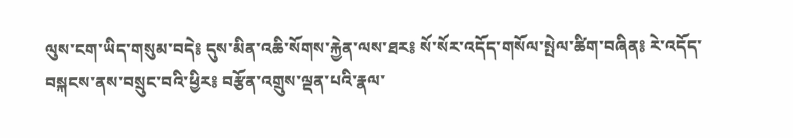ལུས་ངག་ཡིད་གསུམ་བདེ༔ དུས་མིན་འཆི་སོགས་རྐྱེན་ལས་ཐར༔ སོ་སོར་འདོད་གསོལ་སྤེལ་ཚིག་བཞིན༔ རེ་འདོད་བསྐངས་ནས་བསྲུང་བའི་ཕྱིར༔ བརྩོན་འགྲུས་ལྡན་པའི་རྣལ་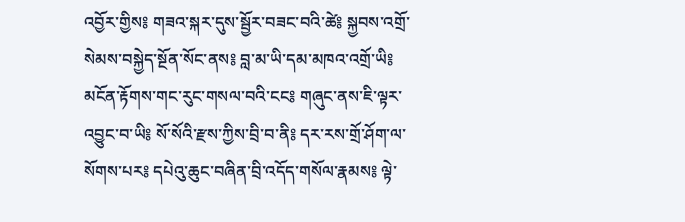འབྱོར་གྱིས༔ གཟའ་སྐར་དུས་སྦྱོར་བཟང་བའི་ཚེ༔ སྐྱབས་འགྲོ་སེམས་བསྐྱེད་སྔོན་སོང་ནས༔ བླ་མ་ཡི་དམ་མཁའ་འགྲོ་ཡི༔ མངོན་རྟོགས་གང་རུང་གསལ་བའི་ངང༔ གཞུང་ནས་ཇི་ལྟར་འབྱུང་བ་ཡི༔ སོ་སོའི་རྫས་ཀྱིས་བྲི་བ་ནི༔ དར་རས་གྲོ་ཤོག་ལ་སོགས་པར༔ དཔེའུ་ཆུང་བཞིན་བྲི་འདོད་གསོལ་རྣམས༔ ལྟེ་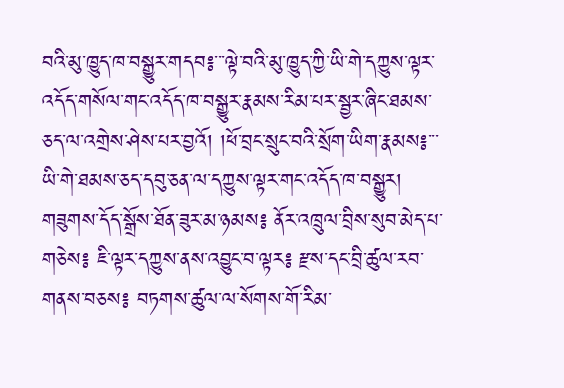བའི་མུ་ཁྱུད་ཁ་བསྒྱུར་གདབ༔་་་ལྟེ་བའི་མུ་ཁྱུད་ཀྱི་ཡི་གེ་དཀྱུས་ལྟར་འདོད་གསོལ་གང་འདོད་ཁ་བསྒྱུར་རྣམས་རིམ་པར་སྦྱར་ཞིང་ཐམས་ཅད་ལ་འགྲེས་ཤེས་པར་བྱའོ། །ཕོ་བྲང་སྲུང་བའི་སྲོག་ཡིག་རྣམས༔་་་ཡི་གེ་ཐམས་ཅད་དབུ་ཅན་ལ་དཀྱུས་ལྟར་གང་འདོད་ཁ་བསྒྱུར། གཟུགས་དོད་སྒྲོས་ཐོན་ཟུར་མ་ཉམས༔ ནོར་འཁྲུལ་བྲིས་སུབ་མེད་པ་གཅེས༔ ཇི་ལྟར་དཀྱུས་ནས་འབྱུང་བ་ལྟར༔ རྫས་དང་བྲི་ཚུལ་རབ་གནས་བཅས༔ བཏགས་ཚུལ་ལ་སོགས་གོ་རིམ་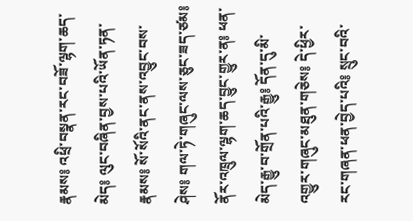རྣམས༔ འཕྲི་བསྣན་རང་བཟོ་ལྷག་ཆད་མེད༔ ལུང་བཞིན་བྱས་པའི་ཡོན་ཏན་རྣམས༔ སོ་སོའི་ནང་ནས་འབྱུང་བས་ཤེས༔ གལ་ཏེ་གཞུང་ལས་ཅུང་ཟད་ཙམ༔ ནོར་འཁྲུལ་ལྷག་ཆད་བྱུང་གྱུར་ན༔ ཕན་མེད་རྒྱུ་བ་གྲོན་པའི་རྒྱུ༔ དོན་དུ་མི་འགྱུར་གཞུང་མཐུན་གཅེས༔ དེ་ཕྱིར་རང་གཞན་ཕན་བྱེད་པའི༔ སྲུང་བའི་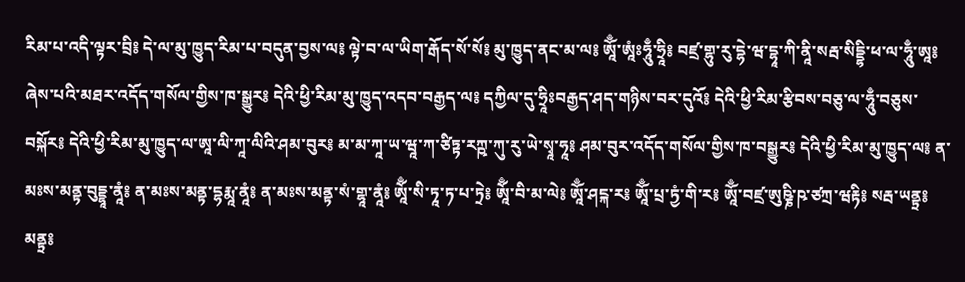རིམ་པ་འདི་ལྟར་བྲི༔ དེ་ལ་མུ་ཁྱུད་རིམ་པ་བདུན་བྱས་ལ༔ ལྟེ་བ་ལ་ཡིག་རྒོད་སོ་སོ༔ མུ་ཁྱུད་ནང་མ་ལ༔ ཨཱོྃ་ཨཱཾཿཧཱུྃ་ཧྲཱི༔ བཛྲ་གྷུ་རུ་དྷེ་ཝ་དྷཱ་ཀི་ནཱི་སརྦ་སིདྡྷི་ཕ་ལ་ཧཱུྃ་ཨཱ༔ ཞེས་པའི་མཐར་འདོད་གསོལ་གྱིས་ཁ་སྒྱུར༔ དེའི་ཕྱི་རིམ་མུ་ཁྱུད་འདབ་བརྒྱད་ལ༔ དཀྱིལ་དུ་ཧྲཱིཿབརྒྱད་ཤད་གཉིས་བར་དུའོ༔ དེའི་ཕྱི་རིམ་རྩིབས་བཅུ་ལ་ཧཱུྃ་བཅུས་བསྐོར༔ དེའི་ཕྱི་རིམ་མུ་ཁྱུད་ལ་ཨཱ་ལི་ཀཱ་ལིའི་ཤམ་བུར༔ མ་མ་ཀཱ་ཡ་ཝཱ་ཀ་ཙིཏྟ་རཀྵ་ཀུ་རུ་ཡེ་སྭཱ་ཧཱ༔ ཤམ་བུར་འདོད་གསོལ་གྱིས་ཁ་བསྒྱུར༔ དེའི་ཕྱི་རིམ་མུ་ཁྱུད་ལ༔ ན་མཿས་མནྟ་བུདྡྷཱ་ནཱཾ༔ ན་མཿས་མནྟ་དྷརྨཱ་ནཱཾ༔ ན་མཿས་མནྟ་སཾ་གྷཱ་ནཱཾ༔ ཨཱོྃ་སི་ཏཱ་ཏ་པ་ཏྲེ༔ ཨཱོྃ་བི་མ་ལེ༔ ཨཱོྃ་ཤངྐ་ར༔ ཨཱོྃ་པྲ་ཏྱཾ་གི་ར༔ ཨཱོྃ་བཛྲ་ཨུཥྞི་ཥ་ཙཀྲ་ཝརྟི༔ སརྦ་ཡནྟྲ༔ མནྟྲ༔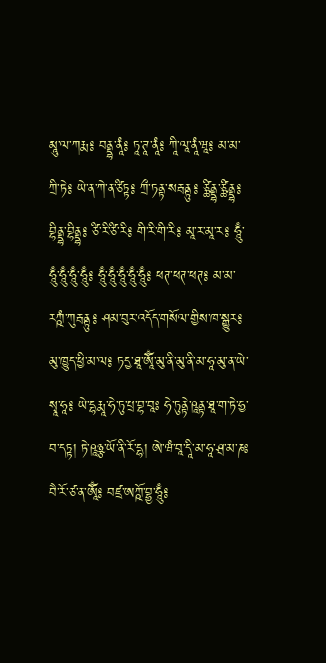མཱུ་ལ་ཀརྨ༔ བནྡྷ་ནཱཾ༔ ཏཱ་ཊཱ་ནཱཾ༔ ཀཱི་ལཱ་ནཱཾ་ཝཱ༔ མ་མ་ཀྲི་ཏེ༔ ཡེ་ན་ཀེ་ན་ཙིཏྟ༔ ཀྲྀ་ཏནྟ་སརྦནྟུ༔ ཙྪིནྡྷ་ཙྪིནྡྷ༔ བྷིནྡྷ་བྷིནྡྷ༔ ཙི་རི་ཙི་རི༔ གི་རི་གི་རི༔ མཱ་ར་མཱ་ར༔ ཧཱུྃ་ཧཱུྃ་ཧཱུྃ་ཧཱུྃ་ཧཱུྃ༔ ཧཱུྃ་ཧཱུྃ་ཧཱུྃ་ཧཱུྃ་ཧཱུྃ༔ ཕཊ་ཕཊ་ཕཊ༔ མ་མ་རཀྵཾ་ཀུརྦནྟུ༔ ཤམ་བུར་འདོད་གསོལ་གྱིས་ཁ་སྒྱུར༔ མུ་ཁྱུད་ཕྱི་མ་ལ༔ ཏདྱ་ཐཱ་ཨཱོྃ་མུ་ནི་མུ་ནི་མ་ཧཱ་མུ་ན་ཡེ་སྭཱ་ཧཱ༔ ཡེ་དྷརྨཱ་ཧེ་ཏུ་པྲ་བྷ་བཱཿ ཧེ་ཏུནྟེ་ཥཱནྟ་ཐཱ་ག་ཏེ་ཧྱ་བ་དཏྟ། ཏེ་ཥཱཉྩ་ཡོ་ནི་རོ་དྷ། ཨེ་ཝཾ་བཱ་དཱི་མ་ཧཱ་ཤྲ་མ་ཎཿ བཻ་རོ་ཙ་ན་ཨཱོྃ༔ བཛྲ་ཨཀྵོ་བྷྱ་ཧཱུྃ༔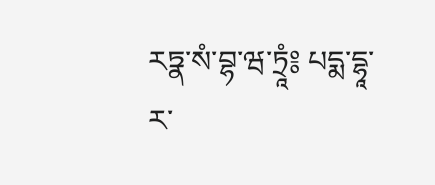རཏྣ་སཾ་བྷ་ཝ་ཏྲཱཾ༔ པདྨ་དྷཱ་ར་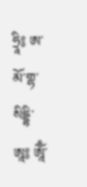ཧྲཱི༔ ཨ་མོ་གྷ་སིདྡྷི་ཨཱ༔ ཨཱོྃ་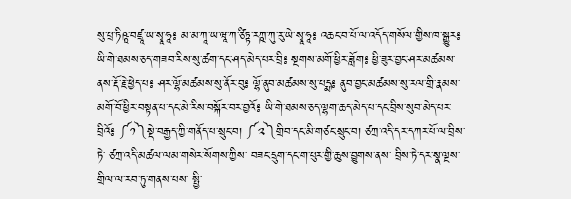སུ་པྲ་ཏིཥྛ་བཛྲཱ་ཡ་སྭཱ་ཧཱ༔ མ་མ་ཀཱ་ཡ་ཝཱ་ཀ་ཙིཏྟ་རཀྵ་ཀུ་རུ་ཡེ་སྭཱ་ཧཱ༔ འཆང་བ་པོ་ལ་འདོད་གསོལ་གྱིས་ཁ་སྒྱུར༔ ཡི་གེ་ཐམས་ཅད་གཟབ་རིས་སུ་ཚག་དང་ཤད་མེད་པར་བྲི༔ སྔགས་མགོ་ཕྱིར་ཟློག༔ ཕྱི་ཟུར་བྱང་ཤར་མཚམས་ནས་རྡོ་རྗེ་ཕྱེད་པ༔ ཤར་ལྷོ་མཚམས་སུ་ནོར་བུ༔ ལྷོ་ནུབ་མཚམས་སུ་པདྨ༔ ནུབ་བྱང་མཚམས་སུ་རལ་གྲི་རྣམས་མགོ་བོ་ཕྱིར་བསྟན་པ་དང་མེ་རིས་བསྐོར་བར་བྱའོ༔ ཡི་གེ་ཐམས་ཅད་ལྷག་ཆད་མེད་པ་དང་བྲིས་སུབ་མེད་པར་བྲིའོ༔ ༼༡༽སྡེ་བརྒྱད་ཀྱི་གནོད་པ་སྲུང་བ། ༼༢༽གྲིབ་དང་མི་གཙང་སྲུང་བ། ཙཀྲ་འདི་དར་དཀར་པོ་ལ་བྲིས་ཏེ་ ཙཀྲ་འདི་མཚལ་ལམ་གསེར་སོགས་ཀྱིས་ བཟང་དྲུག་དང་ག་པུར་གྱི་ཆུས་བྱུགས་ནས་ བྲིས་ཏེ་དར་སྣ་ལྔས་གྲིལ་ལ་རབ་ཏུ་གནས་པས་ སྤྱི་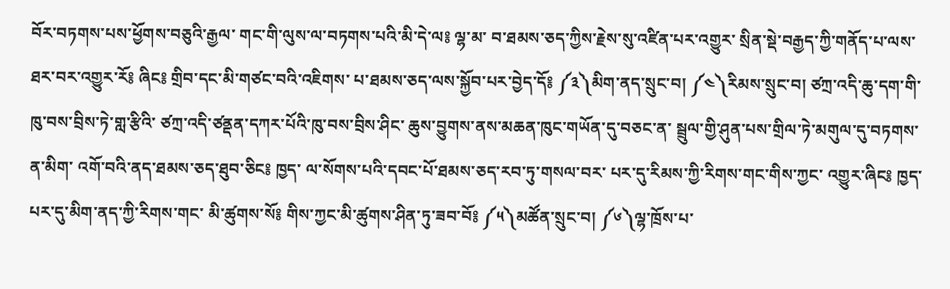བོར་བཏགས་པས་ཕྱོགས་བཅུའི་རྒྱལ་ གང་གི་ལུས་ལ་བཏགས་པའི་མི་དེ་ལ༔ ལྷ་མ་ བ་ཐམས་ཅད་ཀྱིས་རྗེས་སུ་འཛིན་པར་འགྱུར་ སྲིན་སྡེ་བརྒྱད་ཀྱི་གནོད་པ་ལས་ཐར་བར་འགྱུར་རོ༔ ཞིང༔ གྲིབ་དང་མི་གཙང་བའི་འཇིགས་ པ་ཐམས་ཅད་ལས་སྐྱོབ་པར་བྱེད་དོ༔ ༼༣༽མིག་ནད་སྲུང་བ། ༼༤༽རིམས་སྲུང་བ། ཙཀྲ་འདི་ཆུ་དག་གི་ཁུ་བས་བྲིས་ཏེ་གླ་རྩིའི་ ཙཀྲ་འདི་ཙནྡན་དཀར་པོའི་ཁུ་བས་བྲིས་ཤིང་ ཆུས་བྱུགས་ནས་མཆན་ཁུང་གཡོན་དུ་བཅང་ན་ སྦྲུལ་གྱི་ཤུན་པས་གྲིལ་ཏེ་མགུལ་དུ་བཏགས་ན་མིག་ འགོ་བའི་ནད་ཐམས་ཅད་ཐུབ་ཅིང༔ ཁྱད་ ལ་སོགས་པའི་དབང་པོ་ཐམས་ཅད་རབ་ཏུ་གསལ་བར་ པར་དུ་རིམས་ཀྱི་རིགས་གང་གིས་ཀྱང་ འགྱུར་ཞིང༔ ཁྱད་པར་དུ་མིག་ནད་ཀྱི་རིགས་གང་ མི་ཚུགས་སོ༔ གིས་ཀྱང་མི་ཚུགས་ཤིན་ཏུ་ཟབ་བོ༔ ༼༥༽མཚོན་སྲུང་བ། ༼༦༽ལྷ་ཁྲོས་པ་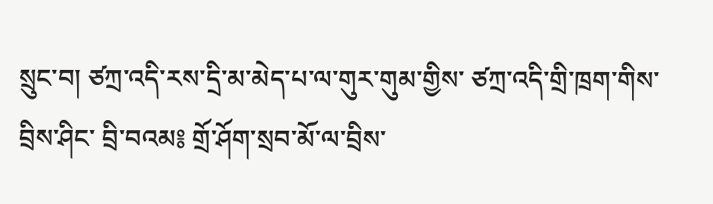སྲུང་བ། ཙཀྲ་འདི་རས་དྲི་མ་མེད་པ་ལ་གུར་གུམ་གྱིས་ ཙཀྲ་འདི་གྲི་ཁྲག་གིས་བྲིས་ཤིང་ བྲི་བའམ༔ གྲོ་ཤོག་སྲབ་མོ་ལ་བྲིས་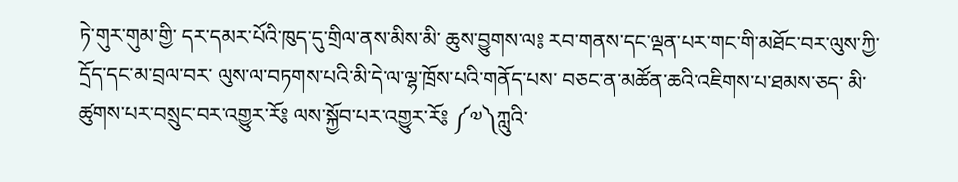ཏེ་གུར་གུམ་གྱི་ དར་དམར་པོའི་ཁུད་དུ་གྲིལ་ནས་མིས་མི་ ཆུས་བྱུགས་ལ༔ རབ་གནས་དང་ལྡན་པར་གང་གི་མཐོང་བར་ལུས་ཀྱི་དྲོད་དང་མ་བྲལ་བར་ ལུས་ལ་བཏགས་པའི་མི་དེ་ལ་ལྷ་ཁྲོས་པའི་གནོད་པས་ བཅང་ན་མཚོན་ཆའི་འཇིགས་པ་ཐམས་ཅད་ མི་ཚུགས་པར་བསྲུང་བར་འགྱུར་རོ༔ ལས་སྐྱོབ་པར་འགྱུར་རོ༔ ༼༧༽ཀླུའི་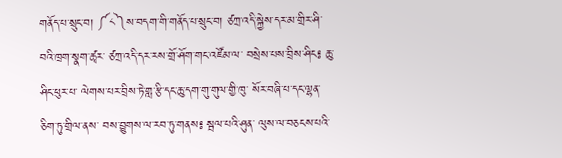གནོད་པ་སྲུང་བ། ༼༨༽ས་བདག་གི་གནོད་པ་སྲུང་བ། ཙཀྲ་འདི་སྐྱེས་དར་མ་གྲིར་ཤི་བའི་ཁྲག་སྣག་ཚྭར་ ཙཀྲ་འདི་དར་རས་གྲོ་ཤོག་གང་འཛོམ་ལ་ བསྲེས་པས་བྲིས་ཤིང༔ ཆུ་ཤིང་ཕུར་པ་ ལེགས་པར་བྲིས་ཏེ་གླ་རྩི་དང་ཆུ་དག་གུ་གུལ་གྱི་ཁུ་ སོར་བཞི་པ་དང་ལྷན་ཅིག་ཏུ་གྲིལ་ནས་ བས་བྱུགས་ལ་རབ་ཏུ་གནས༔ སྦལ་པའི་ཤུན་ ལུས་ལ་བཅངས་པའི་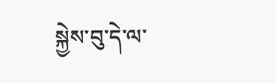སྐྱེས་བུ་དེ་ལ་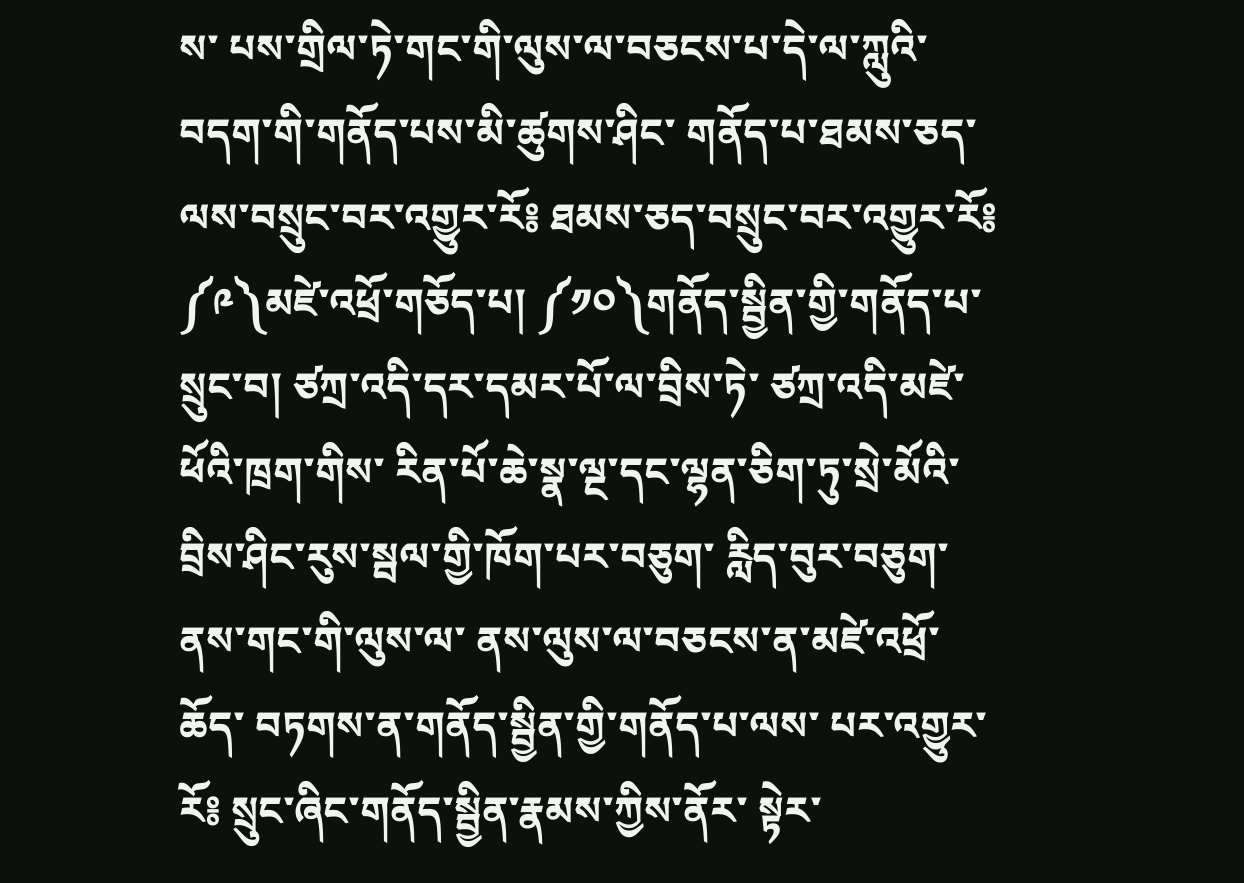ས་ པས་གྲིལ་ཏེ་གང་གི་ལུས་ལ་བཅངས་པ་དེ་ལ་ཀླུའི་ བདག་གི་གནོད་པས་མི་ཚུགས་ཤིང་ གནོད་པ་ཐམས་ཅད་ལས་བསྲུང་བར་འགྱུར་རོ༔ ཐམས་ཅད་བསྲུང་བར་འགྱུར་རོ༔ ༼༩༽མཛེ་འཕྲོ་གཅོད་པ། ༼༡༠༽གནོད་སྦྱིན་གྱི་གནོད་པ་སྲུང་བ། ཙཀྲ་འདི་དར་དམར་པོ་ལ་བྲིས་ཏེ་ ཙཀྲ་འདི་མཛེ་ཕོའི་ཁྲག་གིས་ རིན་པོ་ཆེ་སྣ་ལྔ་དང་ལྷན་ཅིག་ཏུ་སྲེ་མོའི་ བྲིས་ཤིང་རུས་སྦལ་གྱི་ཁོག་པར་བཅུག་ རླིད་བུར་བཅུག་ནས་གང་གི་ལུས་ལ་ ནས་ལུས་ལ་བཅངས་ན་མཛེ་འཕྲོ་ཆོད་ བཏགས་ན་གནོད་སྦྱིན་གྱི་གནོད་པ་ལས་ པར་འགྱུར་རོ༔ སྲུང་ཞིང་གནོད་སྦྱིན་རྣམས་ཀྱིས་ནོར་ སྟེར་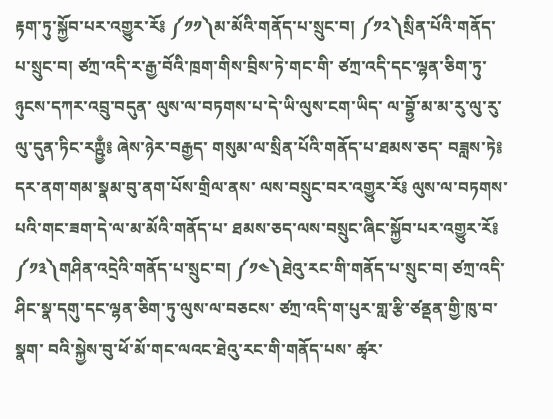རྟག་ཏུ་སྐྱོབ་པར་འགྱུར་རོ༔ ༼༡༡༽མ་མོའི་གནོད་པ་སྲུང་བ། ༼༡༢༽སྲིན་པོའི་གནོད་པ་སྲུང་བ། ཙཀྲ་འདི་ར་རྒྱ་བོའི་ཁྲག་གིས་བྲིས་ཏེ་གང་གི་ ཙཀྲ་འདི་དང་ལྷན་ཅིག་ཏུ་ཉུངས་དཀར་འབྲུ་བདུན་ ལུས་ལ་བཏགས་པ་དེ་ཡི་ལུས་ངག་ཡིད་ ལ་བྷྱོ་མ་མ་རུ་ལུ་རུ་ལུ་དུན་ཏིང་རཀྵྱྃ༔ ཞེས་ཉེར་བརྒྱད་ གསུམ་ལ་སྲིན་པོའི་གནོད་པ་ཐམས་ཅད་ བཟླས་ཏེ༔ དར་ནག་གམ་སྣམ་བུ་ནག་པོས་གྲིལ་ནས་ ལས་བསྲུང་བར་འགྱུར་རོ༔ ལུས་ལ་བཏགས་པའི་གང་ཟག་དེ་ལ་མ་མོའི་གནོད་པ་ ཐམས་ཅད་ལས་བསྲུང་ཞིང་སྐྱོབ་པར་འགྱུར་རོ༔ ༼༡༣༽གཤིན་འདྲེའི་གནོད་པ་སྲུང་བ། ༼༡༤༽ཐེའུ་རང་གི་གནོད་པ་སྲུང་བ། ཙཀྲ་འདི་ཤིང་སྣ་དགུ་དང་ལྷན་ཅིག་ཏུ་ལུས་ལ་བཅངས་ ཙཀྲ་འདི་ག་པུར་གླ་རྩི་ཙནྡན་གྱི་ཁུ་བ་སྣག་ བའི་སྐྱེས་བུ་ཕོ་མོ་གང་ལའང་ཐེའུ་རང་གི་གནོད་པས་ ཚྭར་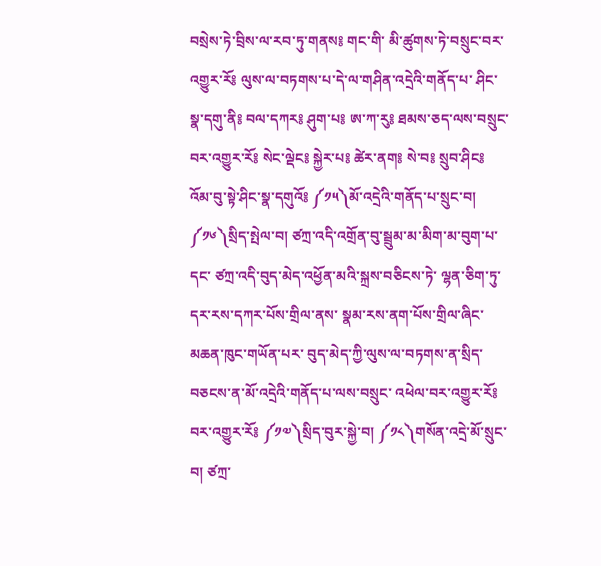བསྲེས་ཏེ་བྲིས་ལ་རབ་ཏུ་གནས༔ གང་གི་ མི་ཚུགས་ཏེ་བསྲུང་བར་འགྱུར་རོ༔ ལུས་ལ་བཏགས་པ་དེ་ལ་གཤིན་འདྲེའི་གནོད་པ་ ཤིང་སྣ་དགུ་ནི༔ བལ་དཀར༔ ཤུག་པ༔ ཨ་ཀ་རུ༔ ཐམས་ཅད་ལས་བསྲུང་བར་འགྱུར་རོ༔ སེང་ལྡེང༔ སྐྱེར་པ༔ ཚེར་ནག༔ སེ་བ༔ སྲུབ་ཤིང༔ འོམ་བུ་སྟེ་ཤིང་སྣ་དགུའོ༔ ༼༡༥༽མོ་འདྲེའི་གནོད་པ་སྲུང་བ། ༼༡༦༽སྲིད་སྤེལ་བ། ཙཀྲ་འདི་འགྲོན་བུ་སྦྲུམ་མ་མིག་མ་བུག་པ་དང་ ཙཀྲ་འདི་བུད་མེད་འཕྱོན་མའི་སྐྲས་བཅིངས་ཏེ་ ལྷན་ཅིག་ཏུ་དར་རས་དཀར་པོས་གྲིལ་ནས་ སྣམ་རས་ནག་པོས་གྲིལ་ཞིང་མཆན་ཁུང་གཡོན་པར་ བུད་མེད་ཀྱི་ལུས་ལ་བཏགས་ན་སྲིད་ བཅངས་ན་མོ་འདྲེའི་གནོད་པ་ལས་བསྲུང་ འཕེལ་བར་འགྱུར་རོ༔ བར་འགྱུར་རོ༔ ༼༡༧༽སྲིད་བུར་སྐྱེ་བ། ༼༡༨༽གསོན་འདྲེ་མོ་སྲུང་བ། ཙཀྲ་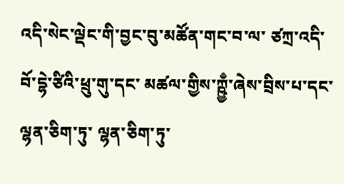འདི་སེང་ལྡེང་གི་བྱང་བུ་མཚོན་གང་བ་ལ་ ཙཀྲ་འདི་བོ་དྷེ་ཙིའི་ཕྲུ་གུ་དང་ མཚལ་གྱིས་ཀྵྱྃ་ཞེས་བྲིས་པ་དང་ལྷན་ཅིག་ཏུ་ ལྷན་ཅིག་ཏུ་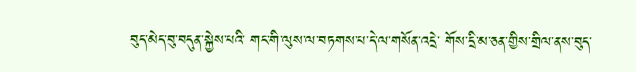བུད་མེད་བུ་བདུན་སྐྱེས་པའི་ གང་གི་ལུས་ལ་བཏགས་པ་དེ་ལ་གསོན་འདྲེ་ གོས་དྲི་མ་ཅན་གྱིས་གྲིལ་ནས་བུད་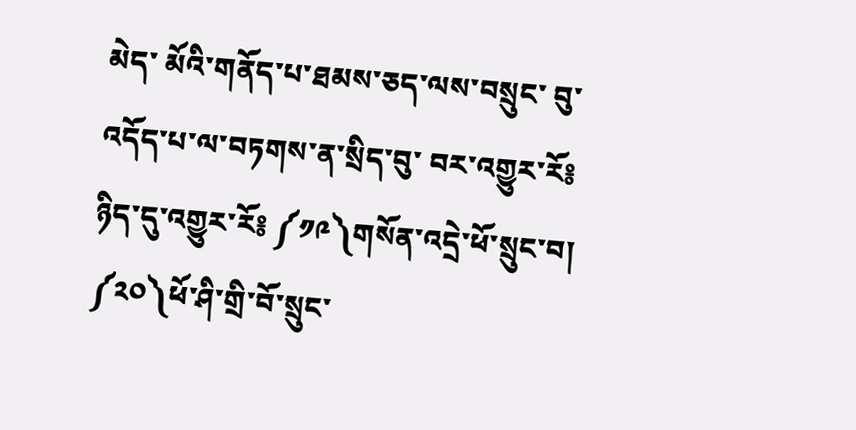མེད་ མོའི་གནོད་པ་ཐམས་ཅད་ལས་བསྲུང་ བུ་འདོད་པ་ལ་བཏགས་ན་སྲིད་བུ་ བར་འགྱུར་རོ༔ ཉིད་དུ་འགྱུར་རོ༔ ༼༡༩༽གསོན་འདྲེ་ཕོ་སྲུང་བ། ༼༢༠༽ཕོ་ཤི་གྲི་བོ་སྲུང་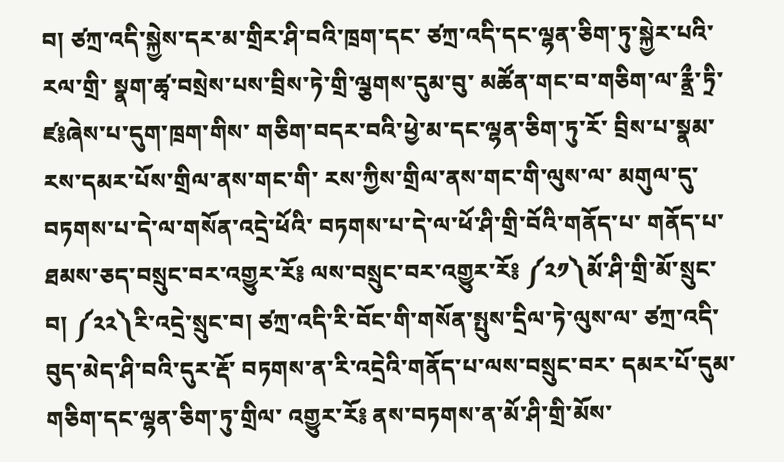བ། ཙཀྲ་འདི་སྐྱེས་དར་མ་གྲིར་ཤི་བའི་ཁྲག་དང་ ཙཀྲ་འདི་དང་ལྷན་ཅིག་ཏུ་སྐྱེར་པའི་རལ་གྲི་ སྣག་ཚྭ་བསྲེས་པས་བྲིས་ཏེ་གྲི་ལྕགས་དུམ་བུ་ མཚོན་གང་བ་གཅིག་ལ་རྣྲྀ་ཏྲི་ཛ༔ཞེས་པ་དུག་ཁྲག་གིས་ གཅིག་བདར་བའི་ཕྱེ་མ་དང་ལྷན་ཅིག་ཏུ་རོ་ བྲིས་པ་སྣམ་རས་དམར་པོས་གྲིལ་ནས་གང་གི་ རས་ཀྱིས་གྲིལ་ནས་གང་གི་ལུས་ལ་ མགུལ་དུ་བཏགས་པ་དེ་ལ་གསོན་འདྲེ་ཕོའི་ བཏགས་པ་དེ་ལ་ཕོ་ཤི་གྲི་བོའི་གནོད་པ་ གནོད་པ་ཐམས་ཅད་བསྲུང་བར་འགྱུར་རོ༔ ལས་བསྲུང་བར་འགྱུར་རོ༔ ༼༢༡༽མོ་ཤི་གྲི་མོ་སྲུང་བ། ༼༢༢༽རི་འདྲེ་སྲུང་བ། ཙཀྲ་འདི་རི་བོང་གི་གསོན་སྤུས་དྲིལ་ཏེ་ལུས་ལ་ ཙཀྲ་འདི་བུད་མེད་ཤི་བའི་དུར་རྡོ་ བཏགས་ན་རི་འདྲེའི་གནོད་པ་ལས་བསྲུང་བར་ དམར་པོ་དུམ་གཅིག་དང་ལྷན་ཅིག་ཏུ་གྲིལ་ འགྱུར་རོ༔ ནས་བཏགས་ན་མོ་ཤི་གྲི་མོས་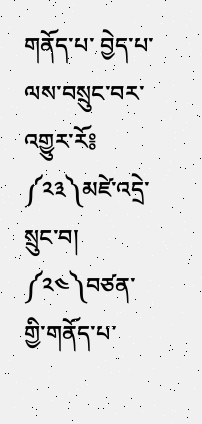གནོད་པ་ བྱེད་པ་ལས་བསྲུང་བར་འགྱུར་རོ༔ ༼༢༣༽མཛེ་འདྲེ་སྲུང་བ། ༼༢༤༽བཙན་གྱི་གནོད་པ་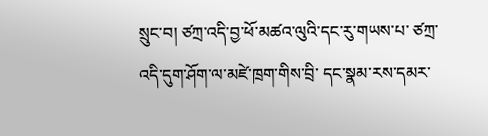སྲུང་བ། ཙཀྲ་འདི་བྱ་ཕོ་མཚའ་ལུའི་དང་རུ་གཡས་པ་ ཙཀྲ་འདི་དུག་ཤོག་ལ་མཛེ་ཁྲག་གིས་བྲི་ དང་སྣམ་རས་དམར་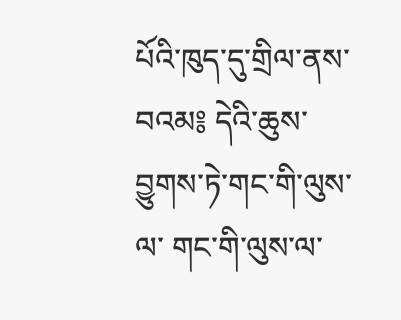པོའི་ཁུད་དུ་གྲིལ་ནས་ བའམ༔ དེའི་ཆུས་བྱུགས་ཏེ་གང་གི་ལུས་ལ་ གང་གི་ལུས་ལ་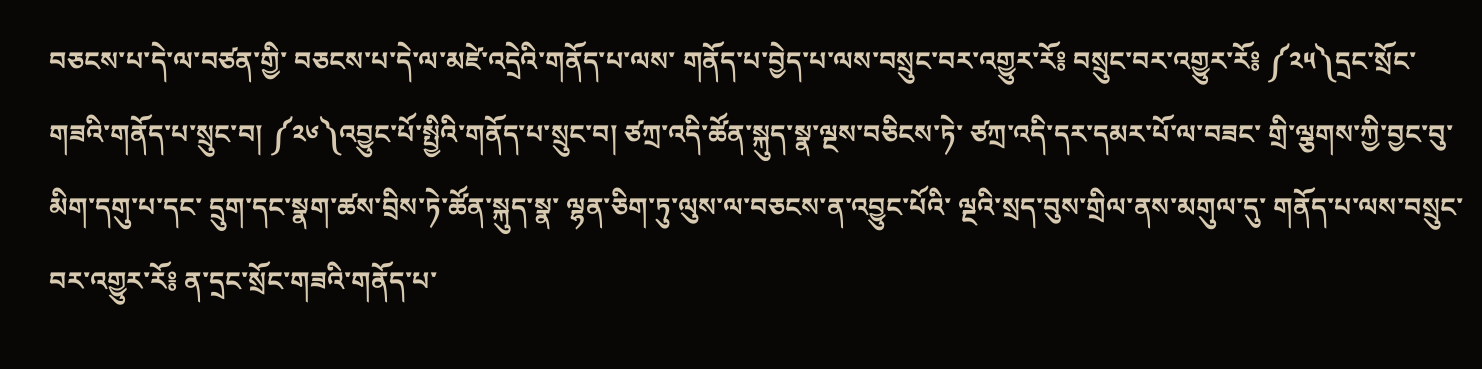བཅངས་པ་དེ་ལ་བཙན་གྱི་ བཅངས་པ་དེ་ལ་མཛེ་འདྲེའི་གནོད་པ་ལས་ གནོད་པ་བྱེད་པ་ལས་བསྲུང་བར་འགྱུར་རོ༔ བསྲུང་བར་འགྱུར་རོ༔ ༼༢༥༽དྲང་སྲོང་གཟའི་གནོད་པ་སྲུང་བ། ༼༢༦༽འབྱུང་པོ་སྤྱིའི་གནོད་པ་སྲུང་བ། ཙཀྲ་འདི་ཚོན་སྐུད་སྣ་ལྔས་བཅིངས་ཏེ་ ཙཀྲ་འདི་དར་དམར་པོ་ལ་བཟང་ གྲི་ལྕགས་ཀྱི་བྱང་བུ་མིག་དགུ་པ་དང་ དྲུག་དང་སྣག་ཚས་བྲིས་ཏེ་ཚོན་སྐུད་སྣ་ ལྷན་ཅིག་ཏུ་ལུས་ལ་བཅངས་ན་འབྱུང་པོའི་ ལྔའི་སྲད་བུས་གྲིལ་ནས་མགུལ་དུ་ གནོད་པ་ལས་བསྲུང་བར་འགྱུར་རོ༔ ན་དྲང་སྲོང་གཟའི་གནོད་པ་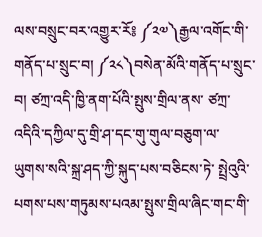ལས་བསྲུང་བར་འགྱུར་རོ༔ ༼༢༧༽རྒྱལ་འགོང་གི་གནོད་པ་སྲུང་བ། ༼༢༨༽བསེན་མོའི་གནོད་པ་སྲུང་བ། ཙཀྲ་འདི་ཁྱི་ནག་པོའི་སྤུས་གྲིལ་ནས་ ཙཀྲ་འདིའི་དཀྱིལ་དུ་གྲི་ཤ་དང་གུ་གུལ་བཅུག་ལ་ ཡུགས་སའི་སྐྲ་ཤད་ཀྱི་སྐུད་པས་བཅིངས་ཏེ་ སྤྲེའུའི་པགས་པས་གཏུམས་པའམ་སྤུས་གྲིལ་ཞིང་གང་གི་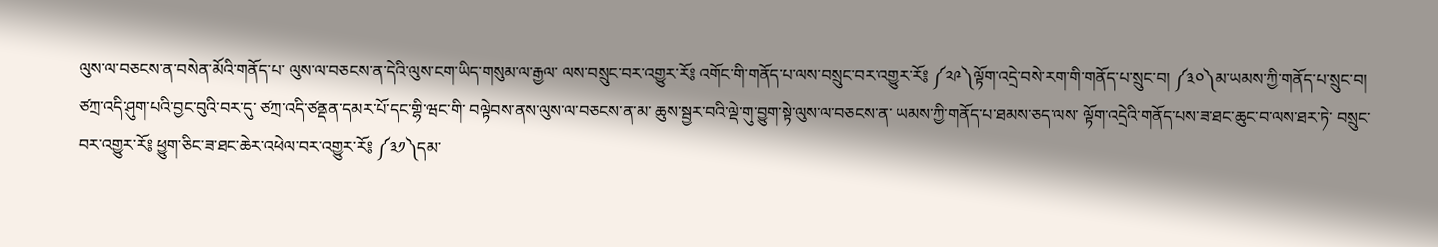ལུས་ལ་བཅངས་ན་བསེན་མོའི་གནོད་པ་ ལུས་ལ་བཅངས་ན་དེའི་ལུས་ངག་ཡིད་གསུམ་ལ་རྒྱལ་ ལས་བསྲུང་བར་འགྱུར་རོ༔ འགོང་གི་གནོད་པ་ལས་བསྲུང་བར་འགྱུར་རོ༔ ༼༢༩༽ལྟོག་འདྲེ་བསེ་རག་གི་གནོད་པ་སྲུང་བ། ༼༣༠༽མ་ཡམས་ཀྱི་གནོད་པ་སྲུང་བ། ཙཀྲ་འདི་ཤུག་པའི་བྱང་བུའི་བར་དུ་ ཙཀྲ་འདི་ཙནྡན་དམར་པོ་དང་གྷི་ཝང་གི་ བལྟེབས་ནས་ལུས་ལ་བཅངས་ན་མ་ ཆུས་སྦྱར་བའི་ལྡེ་གུ་བྱུག་སྟེ་ལུས་ལ་བཅངས་ན་ ཡམས་ཀྱི་གནོད་པ་ཐམས་ཅད་ལས་ ལྟོག་འདྲེའི་གནོད་པས་ཟ་ཐང་ཆུང་བ་ལས་ཐར་ཏེ་ བསྲུང་བར་འགྱུར་རོ༔ ཕྱུག་ཅིང་ཟ་ཐང་ཆེར་འཕེལ་བར་འགྱུར་རོ༔ ༼༣༡༽དམ་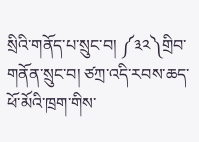སྲིའི་གནོད་པ་སྲུང་བ། ༼༣༢༽གྲིབ་གནོན་སྲུང་བ། ཙཀྲ་འདི་རབས་ཆད་ཕོ་མོའི་ཁྲག་གིས་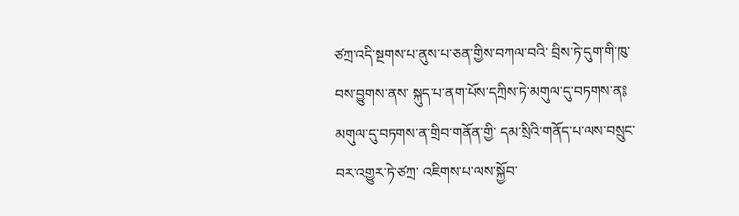ཙཀྲ་འདི་སྔགས་པ་ནུས་པ་ཅན་གྱིས་བཀལ་བའི་ བྲིས་ཏེ་དུག་གི་ཁུ་བས་བྱུགས་ནས་ སྐུད་པ་ནག་པོས་དཀྲིས་ཏེ་མགུལ་དུ་བཏགས་ན༔ མགུལ་དུ་བཏགས་ན་གྲིབ་གནོན་གྱི་ དམ་སྲིའི་གནོད་པ་ལས་བསྲུང་བར་འགྱུར་ཏེ་ཙཀྲ་ འཇིགས་པ་ལས་སྐྱོབ་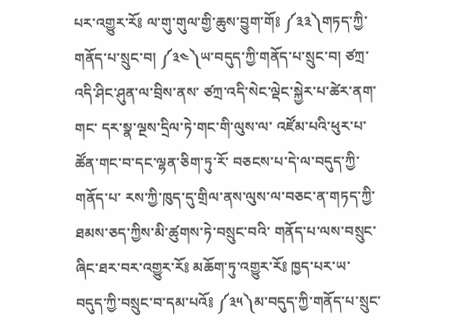པར་འགྱུར་རོ༔ ལ་གུ་གུལ་གྱི་ཆུས་བྱུག་གོ༔ ༼༣༣༽གཏད་ཀྱི་གནོད་པ་སྲུང་བ། ༼༣༤༽ཡ་བདུད་ཀྱི་གནོད་པ་སྲུང་བ། ཙཀྲ་འདི་ཤིང་ཤུན་ལ་བྲིས་ནས་ ཙཀྲ་འདི་སེང་ལྡེང་སྐྱེར་པ་ཚེར་ནག་གང་ དར་སྣ་ལྔས་དྲིལ་ཏེ་གང་གི་ལུས་ལ་ འཛོམ་པའི་ཕུར་པ་ཚོན་གང་བ་དང་ལྷན་ཅིག་ཏུ་རོ་ བཅངས་པ་དེ་ལ་བདུད་ཀྱི་གནོད་པ་ རས་ཀྱི་ཁུད་དུ་གྲིལ་ནས་ལུས་ལ་བཅང་ན་གཏད་ཀྱི་ ཐམས་ཅད་ཀྱིས་མི་ཚུགས་ཏེ་བསྲུང་བའི་ གནོད་པ་ལས་བསྲུང་ཞིང་ཐར་བར་འགྱུར་རོ༔ མཆོག་ཏུ་འགྱུར་རོ༔ ཁྱད་པར་ཡ་ བདུད་ཀྱི་བསྲུང་བ་དམ་པའོ༔ ༼༣༥༽མ་བདུད་ཀྱི་གནོད་པ་སྲུང་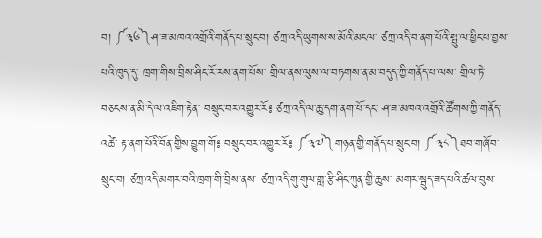བ། ༼༣༦༽ཤ་ཟ་མཁའ་འགྲོའི་གནོད་པ་སྲུང་བ། ཙཀྲ་འདི་ཡུགས་ས་མོའི་མངལ་ ཙཀྲ་འདི་བ་ནག་པོའི་སྤུ་ལ་ཕྱིང་པ་བྱས་པའི་ཁུད་དུ་ ཁྲག་གིས་བྲིས་ཤིང་རོ་རས་ནག་པོས་ གྲིལ་ནས་ལུས་ལ་བཏགས་ན་མ་བདུད་ཀྱི་གནོད་པ་ལས་ གྲིལ་ཏེ་བཅངས་ན་མི་དེ་ལ་འཇིག་རྟེན་ བསྲུང་བར་འགྱུར་རོ༔ ཙཀྲ་འདི་ལ་ཆུ་དག་ནག་པོ་དང་ ཤ་ཟ་མཁའ་འགྲོའི་ཚོགས་ཀྱི་གནོད་འཚེ་ རྟ་ནག་པོའི་བོན་གྱིས་བྱུག་གོ༔ བསྲུང་བར་འགྱུར་རོ༔ ༼༣༧༽གཉན་གྱི་གནོད་པ་སྲུང་བ། ༼༣༨༽ཐབ་གཞོབ་སྲུང་བ། ཙཀྲ་འདི་མགར་བའི་ཁྲག་གི་བྲིས་ནས་ ཙཀྲ་འདི་གུ་གུལ་གླ་རྩི་ཤིང་ཀུན་གྱི་ཆུས་ མགར་སྦུད་ཟད་པའི་ཚལ་བུས་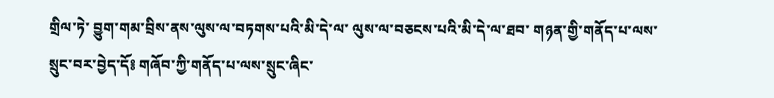གྲིལ་ཏེ་ བྱུག་གམ་བྲིས་ནས་ལུས་ལ་བཏགས་པའི་མི་དེ་ལ་ ལུས་ལ་བཅངས་པའི་མི་དེ་ལ་ཐབ་ གཉན་གྱི་གནོད་པ་ལས་སྲུང་བར་བྱེད་དོ༔ གཞོབ་ཀྱི་གནོད་པ་ལས་སྲུང་ཞིང་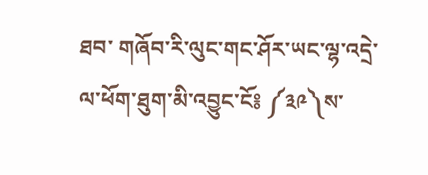ཐབ་ གཞོབ་རི་ལུང་གང་ཤོར་ཡང་ལྷ་འདྲེ་ ལ་ཕོག་ཐུག་མི་འབྱུང་ངོ༔ ༼༣༩༽ས་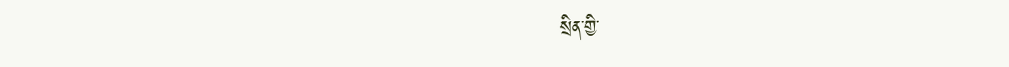སྲིན་གྱི་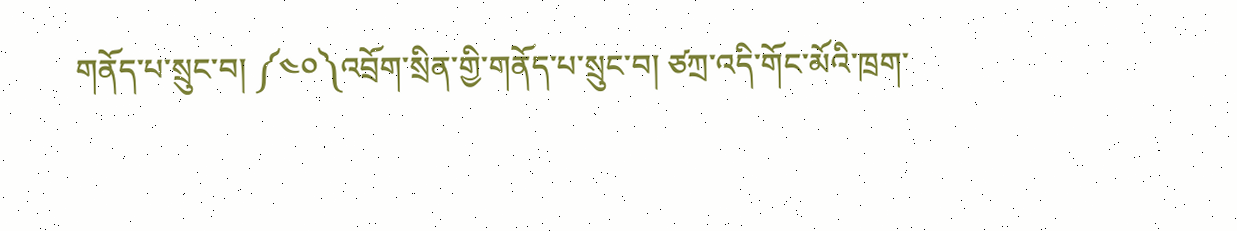གནོད་པ་སྲུང་བ། ༼༤༠༽འབྲོག་སྲིན་གྱི་གནོད་པ་སྲུང་བ། ཙཀྲ་འདི་གོང་མོའི་ཁྲག་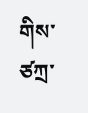གིས་ ཙཀྲ་